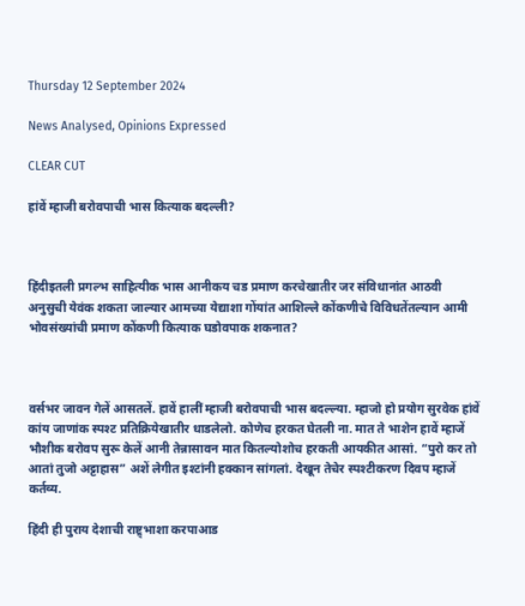Thursday 12 September 2024

News Analysed, Opinions Expressed

CLEAR CUT

हांवें म्हाजी बरोवपाची भास कित्याक बदल्ली?



हिंदीइतली प्रगल्भ साहित्यीक भास आनीकय चड प्रमाण करचेखातीर जर संविधानांत आठवी अनुसुची येवंक शकता जाल्यार आमच्या येद्याशा गोंयांत आशिल्ले कोंकणीचे विविधतेंतल्यान आमी भोवसंख्यांची प्रमाण कोंकणी कित्याक घडोवपाक शकनात?



वर्सभर जावन गेलें आसतलें. हावें हालीं म्हाजी बरोवपाची भास बदल्ल्या. म्हाजो हो प्रयोग सुरवेक हांवें कांय जाणांक स्पश्ट प्रतिक्रियेखातीर धाडलेलो. कोणेच हरकत घेतली ना. मात ते भाशेन हावें म्हाजें भौशीक बरोवप सुरू केलें आनी तेन्नासावन मात कितल्योशोच हरकती आयकीत आसां. “पुरो कर तो आतां तुजो अट्टाहास” अशें लेगीत इश्टांनी हक्कान सांगलां. देखून तेचेर स्पश्टीकरण दिवप म्हाजें कर्तव्य.

हिंदी ही पुराय देशाची राष्ट्र्भाशा करपाआड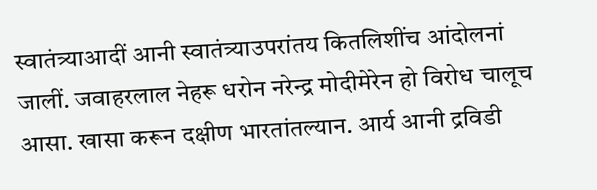स्वातंत्र्याआदीं आनी स्वातंत्र्याउपरांतय कितलिशींच आंदोलनां जालीं. जवाहरलाल नेहरू धरोन नरेन्द्र मोदीमेरेन हो विरोध चालूच आसा. खासा करून दक्षीण भारतांतल्यान. आर्य आनी द्रविडी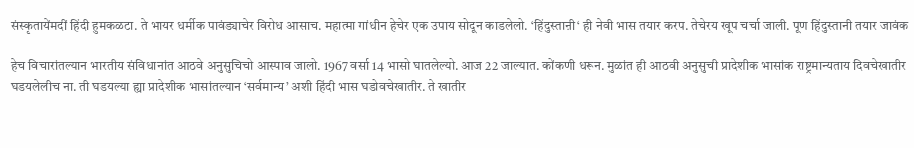संस्कृतायेंमदीं हिंदी हुमकळटा. ते भायर धर्मीक पावंड्याचेर विरोध आसाच. महात्मा गांधीन हेचेर एक उपाय सोदून काडलेलो. ‘हिंदुस्ताऩी‘ ही नेवी भास तयार करप. तेचेरय खूप चर्चा जाली. पूण हिंदुस्तानी तयार जावंक

हेच विचारांतल्यान भारतीय संविधानांत आठवे अनुसुचिचो आस्पाव जालो. 1967 वर्सा 14 भासो घातलेल्यो. आज 22 जाल्यात. कोंकणी धरून. मुळांत ही आठवी अनुसुची प्रादेशीक भासांक राष्ट्रमान्यताय दिवचेखातीर घडयलेलीच ना. ती घडयल्या ह्या प्रादेशीक भासांतल्यान ‘सर्वमान्य’ अशी हिंदी भास घडोवचेखातीर. ते खातीर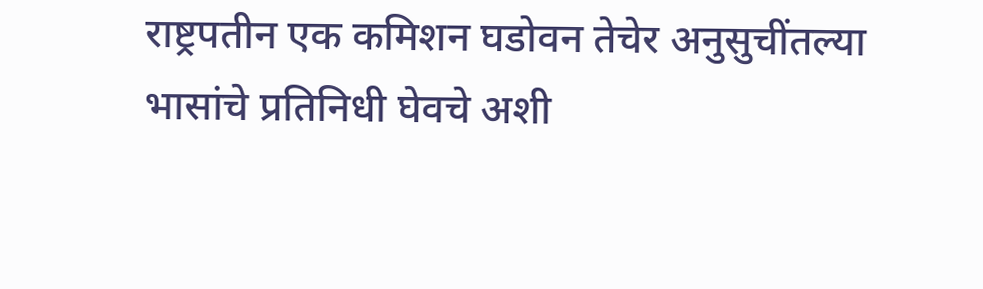राष्ट्रपतीन एक कमिशन घडोवन तेचेर अनुसुचींतल्या भासांचे प्रतिनिधी घेवचे अशी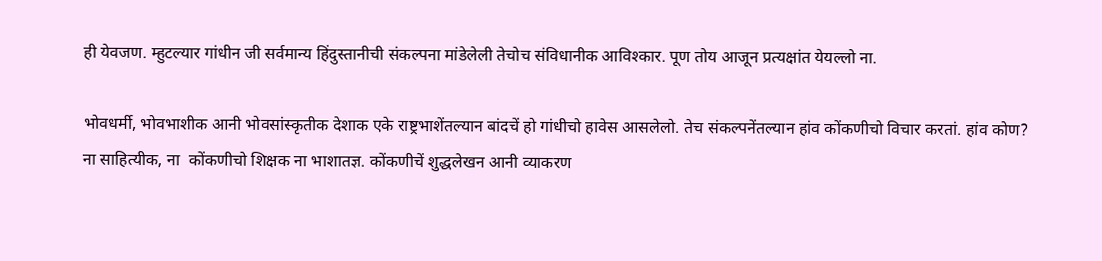ही येवजण. म्हुटल्यार गांधीन जी सर्वमान्य हिंदुस्तानीची संकल्पना मांडेलेली तेचोच संविधानीक आविश्कार. पूण तोय आजून प्रत्यक्षांत येयल्लो ना.

भोवधर्मी, भोवभाशीक आनी भोवसांस्कृतीक देशाक एके राष्ट्रभाशेंतल्यान बांदचें हो गांधीचो हावेस आसलेलो. तेच संकल्पनेंतल्यान हांव कोंकणीचो विचार करतां. हांव कोण? ना साहित्यीक, ना  कोंकणीचो शिक्षक ना भाशातज्ञ. कोंकणीचें शुद्धलेखन आनी व्याकरण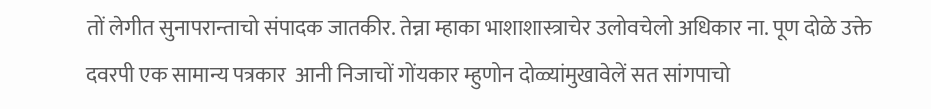तों लेगीत सुनापरान्ताचो संपादक जातकीर. तेन्ना म्हाका भाशाशास्त्राचेर उलोवचेलो अधिकार ना. पूण दोळे उक्ते दवरपी एक सामान्य पत्रकार  आनी निजाचों गोंयकार म्हुणोन दोळ्यांमुखावेलें सत सांगपाचो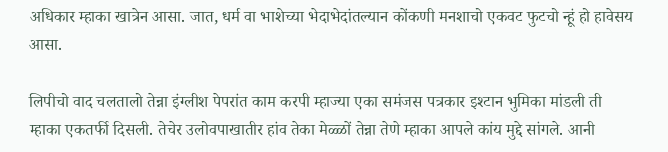अधिकार म्हाका खात्रेन आसा. जात, धर्म वा भाशेच्या भेदाभेदांतल्यान कोंकणी मनशाचो एकवट फुटचो न्हूं हो हावेसय आसा.

लिपीचो वाद चलतालो तेन्ना इंग्लीश पेपरांत काम करपी म्हाज्या एका समंजस पत्रकार इश्टान भुमिका मांडली ती म्हाका एकतर्फी दिसली. तेचेर उलोवपाखातीर हांव तेका मेळ्ळों तेन्ना तेणे म्हाका आपले कांय मुद्दे सांगले. आनी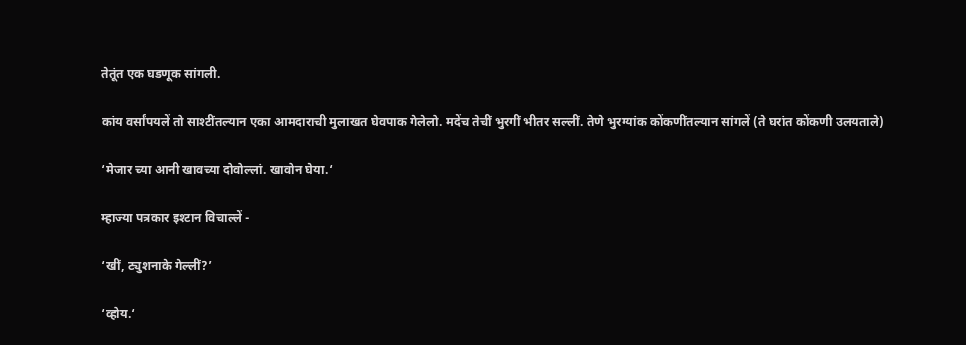तेतूंत एक घडणूक सांगली.

कांय वर्सांपयलें तो साश्टींतल्यान एका आमदाराची मुलाखत घेवपाक गेलेलो. मदेंच तेचीं भुरगीं भीतर सल्लीं. तेणे भुरग्यांक कोंकणींतल्यान सांगलें (ते घरांत कोंकणी उलयताले)

‘मेजार च्या आनी खावच्या दोवोल्लां. खावोन घेया.‘

म्हाज्या पत्रकार इश्टान विचाल्लें -

‘खीं, ट्युशनाके गेल्लीं?’

‘व्होय.‘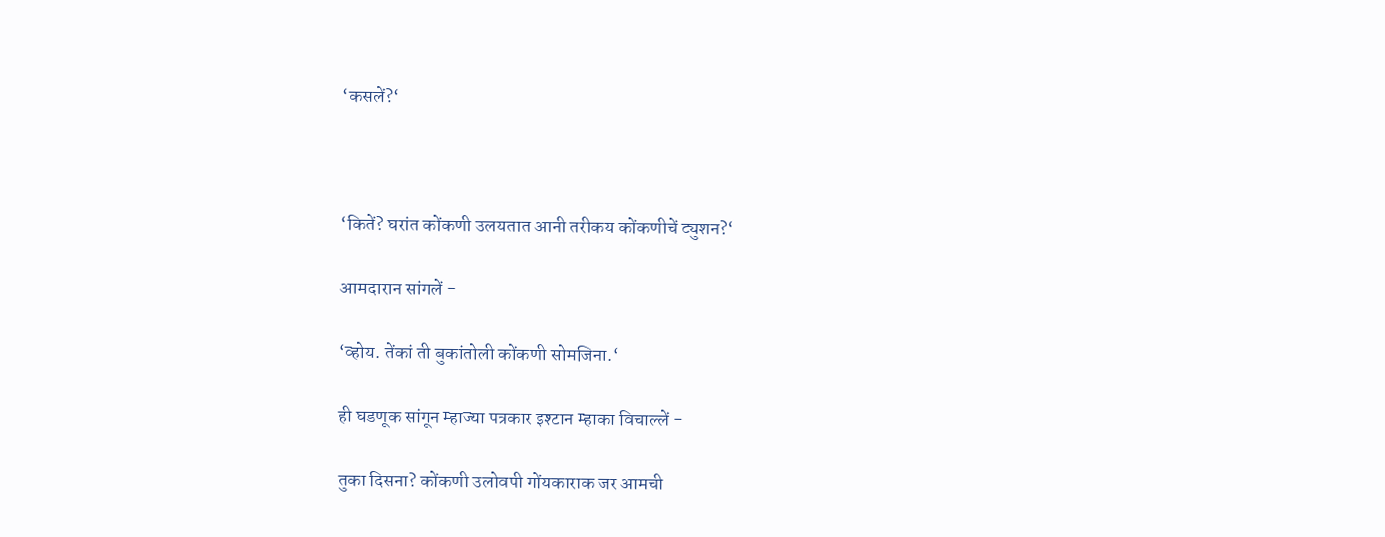‘कसलें?‘



‘कितें? घरांत कोंकणी उलयतात आनी तरीकय कोंकणीचें ट्युशन?‘

आमदारान सांगलें -

‘व्होय. तेंकां ती बुकांतोली कोंकणी सोमजिना.‘

ही घडणूक सांगून म्हाज्या पत्रकार इश्टान म्हाका विचाल्लें -

तुका दिसना? कोंकणी उलोवपी गोंयकाराक जर आमची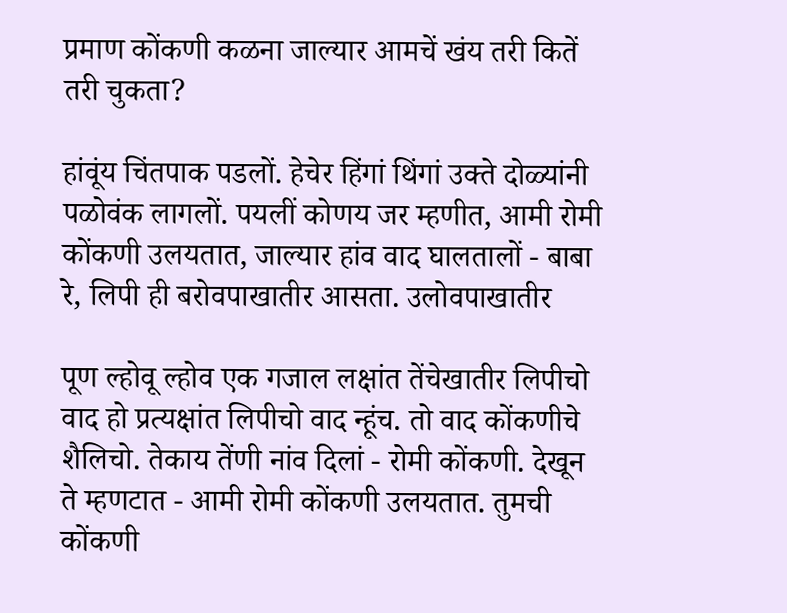प्रमाण कोंकणी कळना जाल्यार आमचें खंय तरी कितें तरी चुकता?

हांवूंय चिंतपाक पडलों. हेचेर हिंगां थिंगां उक्ते दोळ्यांनी पळोवंक लागलों. पयलीं कोणय जर म्हणीत, आमी रोमी कोंकणी उलयतात, जाल्यार हांव वाद घालतालों - बाबा रे, लिपी ही बरोवपाखातीर आसता. उलोवपाखातीर

पूण ल्होवू ल्होव एक गजाल लक्षांत तेंचेखातीर लिपीचो वाद हो प्रत्यक्षांत लिपीचो वाद न्हूंच. तो वाद कोंकणीचे शैलिचो. तेकाय तेंणी नांव दिलां - रोमी कोंकणी. देखून ते म्हणटात - आमी रोमी कोंकणी उलयतात. तुमची कोंकणी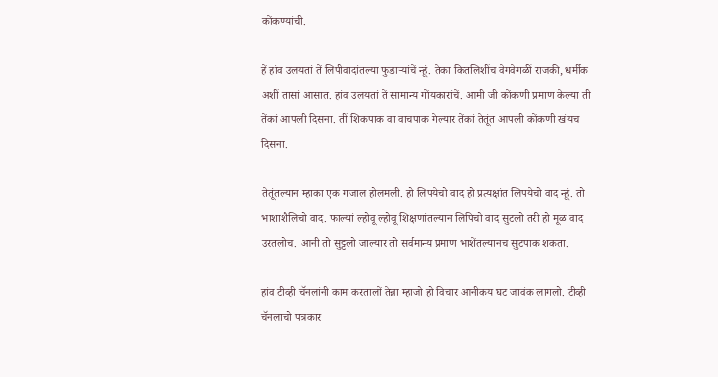कोंकण्यांची.

हें हांव उलयतां तें लिपीवादांतल्या फुडाऱ्यांचें न्हूं. तेका कितलिशींच वेगवेगळीं राजकी, धर्मीक अशीं तासां आसात. हांव उलयतां तें सामान्य गोंयकारांचें. आमी जी कोंकणी प्रमाण केल्या ती तेंकां आपली दिसना. तीं शिकपाक वा वाचपाक गेल्यार तेंकां तेतूंत आपली कोंकणी खंयच दिसना.

तेतूंतल्यान म्हाका एक गजाल होलमली. हो लिपयेचो वाद हो प्रत्यक्षांत लिपयेचो वाद न्हूं. तो भाशाशैलिचो वाद. फाल्यां ल्होवू ल्होवू शिक्षणांतल्यान लिपिचो वाद सुटलो तरी हो मूळ वाद उरतलोच. आनी तो सुट्टलो जाल्यार तो सर्वमान्य प्रमाण भाशेंतल्यानच सुटपाक शकता.

हांव टीव्ही चॅनलांनी काम करतालों तेन्ना म्हाजो हो विचार आनीकय घट जावंक लागलो. टीव्ही चॅनलाचो पत्रकार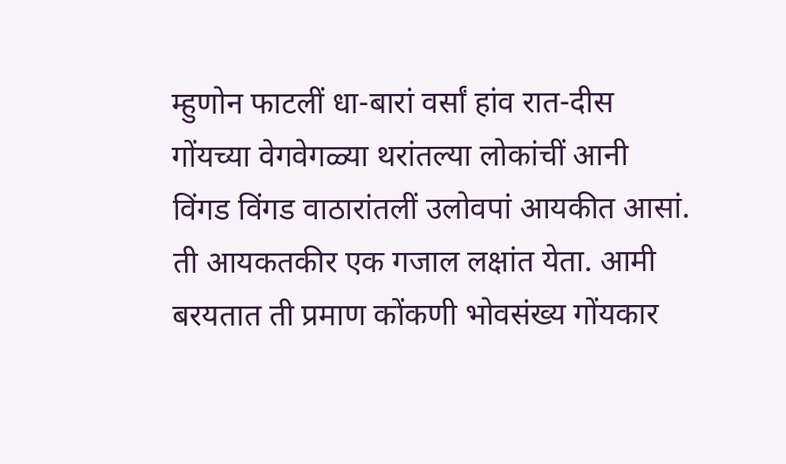म्हुणोन फाटलीं धा-बारां वर्सां हांव रात-दीस गोंयच्या वेगवेगळ्या थरांतल्या लोकांचीं आनी विंगड विंगड वाठारांतलीं उलोवपां आयकीत आसां.  ती आयकतकीर एक गजाल लक्षांत येता. आमी बरयतात ती प्रमाण कोंकणी भोवसंख्य गोंयकार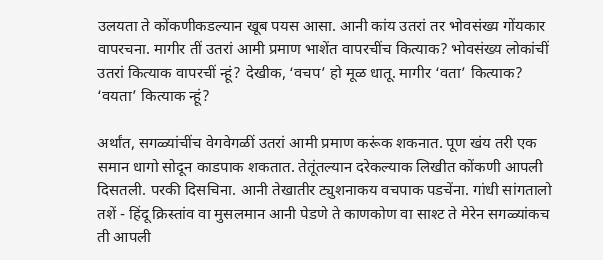उलयता ते कोंकणीकडल्यान खूब पयस आसा. आनी कांय उतरां तर भोवसंख्य गोंयकार वापरचना. मागीर तीं उतरां आमी प्रमाण भाशेंत वापरचींच कित्याक? भोवसंख्य लोकांचीं उतरां कित्याक वापरचीं न्हूं? देखीक, ‘वचप’ हो मूळ धातू. मागीर ‘वता’ कित्याक? ‘वयता’ कित्याक न्हूं?

अर्थांत, सगळ्यांचींच वेगवेगळीं उतरां आमी प्रमाण करूंक शकनात. पूण खंय तरी एक समान धागो सोदून काडपाक शकतात. तेतूंतल्यान दरेकल्याक लिखीत कोंकणी आपली दिसतली. परकी दिसचिना. आनी तेखातीर ट्युशनाकय वचपाक पडचेंना. गांधी सांगतालो तशें - हिंदू क्रिस्तांव वा मुसलमान आनी पेडणे ते काणकोण वा साश्ट ते मेरेन सगळ्यांकच ती आपली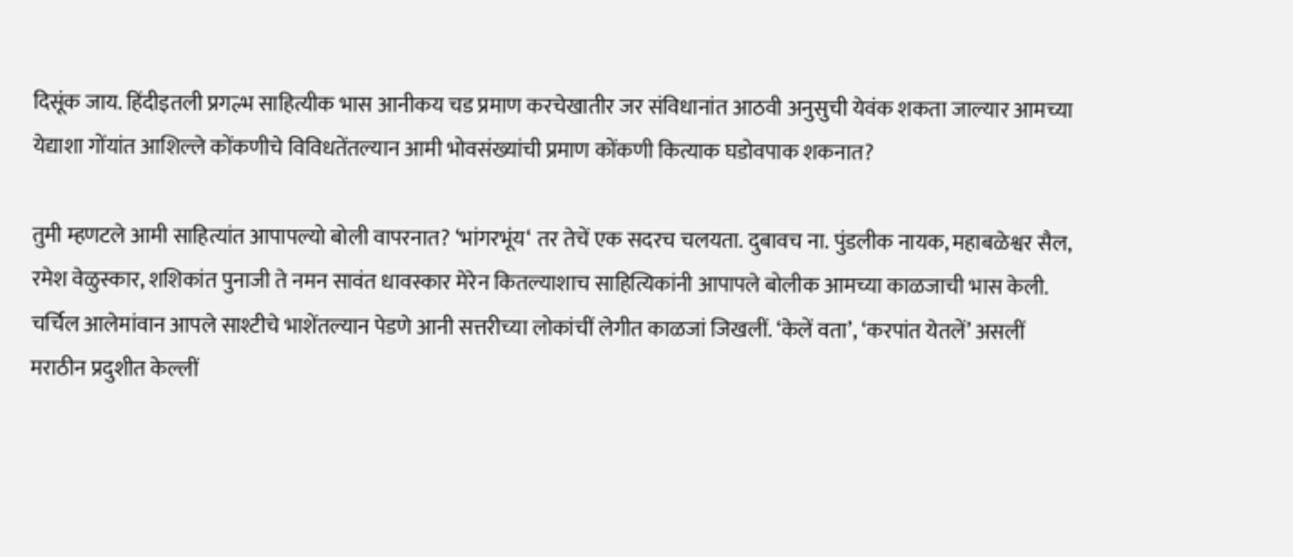दिसूंक जाय. हिंदीइतली प्रगल्भ साहित्यीक भास आनीकय चड प्रमाण करचेखातीर जर संविधानांत आठवी अनुसुची येवंक शकता जाल्यार आमच्या येद्याशा गोंयांत आशिल्ले कोंकणीचे विविधतेंतल्यान आमी भोवसंख्यांची प्रमाण कोंकणी कित्याक घडोवपाक शकनात?

तुमी म्हणटले आमी साहित्यांत आपापल्यो बोली वापरनात? ‘भांगरभूंय‘ तर तेचें एक सदरच चलयता. दुबावच ना. पुंडलीक नायक, महाबळेश्वर सैल, रमेश वेळुस्कार, शशिकांत पुनाजी ते नमन सावंत धावस्कार मेरेन कितल्याशाच साहित्यिकांनी आपापले बोलीक आमच्या काळजाची भास केली. चर्चिल आलेमांवान आपले साश्टीचे भाशेंतल्यान पेडणे आनी सत्तरीच्या लोकांचीं लेगीत काळजां जिखलीं. ‘केलें वता’, ‘करपांत येतलें’ असलीं मराठीन प्रदुशीत केल्लीं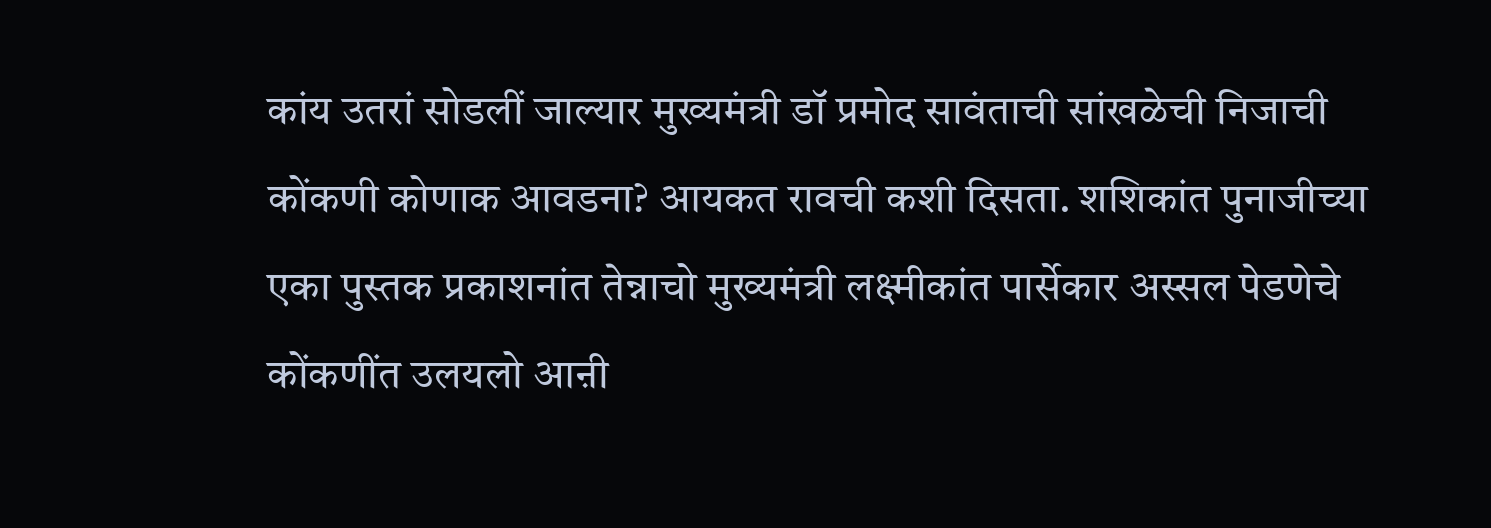कांय उतरां सोडलीं जाल्यार मुख्यमंत्री डॉ प्रमोद सावंताची सांखळेची निजाची कोंकणी कोणाक आवडना? आयकत रावची कशी दिसता. शशिकांत पुनाजीच्या एका पुस्तक प्रकाशनांत तेन्नाचो मुख्यमंत्री लक्ष्मीकांत पार्सेकार अस्सल पेडणेचे कोंकणींत उलयलो आऩी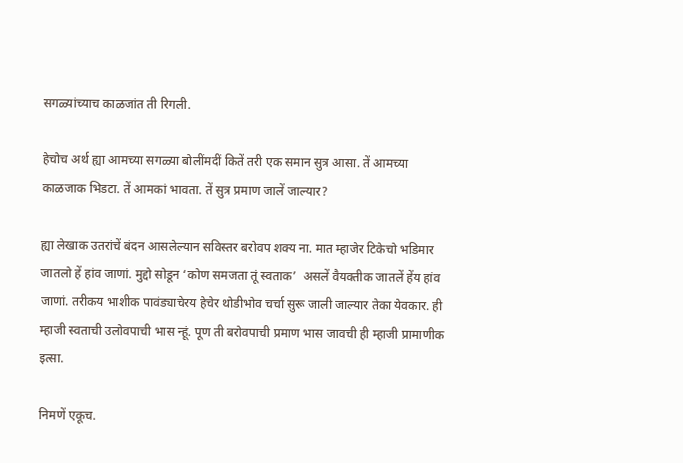सगळ्यांच्याच काळजांत ती रिगली.

हेचोच अर्थ ह्या आमच्या सगळ्या बोलींमदीं कितें तरी एक समान सुत्र आसा. तें आमच्या काळजाक भिडटा. तें आमकां भावता. तें सुत्र प्रमाण जालें जाल्यार?

ह्या लेखाक उतरांचें बंदन आसलेल्यान सविस्तर बरोवप शक्य ना. मात म्हाजेर टिकेचो भडिमार जातलो हें हांव जाणां. मुद्दो सोडून ‘कोण समजता तूं स्वताक’  असलें वैयक्तीक जातलें हेंय हांव जाणां. तरीकय भाशीक पावंड्याचेरय हेचेर थोडीभोव चर्चा सुरू जाली जाल्यार तेका येवकार. ही म्हाजी स्वताची उलोवपाची भास न्हूं. पूण ती बरोवपाची प्रमाण भास जावची ही म्हाजी प्रामाणीक इत्सा.

निमणें एकूच.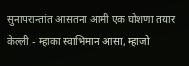सुनापरान्तांत आसतना आमी एक घोशणा तयार केल्ली - म्हाका स्वाभिमान आसा, म्हाजो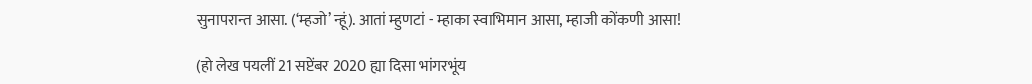सुनापरान्त आसा. (‘म्हजो’ न्हूं). आतां म्हुणटां - म्हाका स्वाभिमान आसा, म्हाजी कोंकणी आसा!

(हो लेख पयलीं 21 सप्टेंबर 2020 ह्या दिसा भांगरभूंय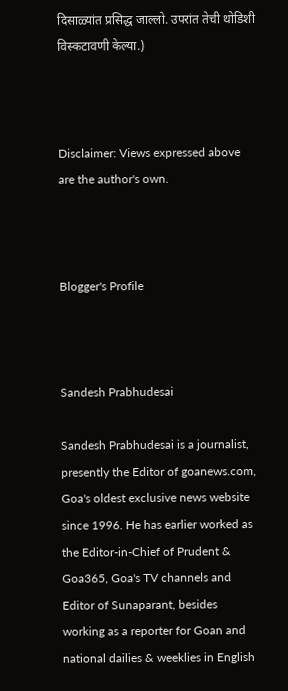दिसाळ्यांत प्रसिद्ध जाल्लो. उपरांत तेची थोडिशी विस्कटावणी केल्या.)



Disclaimer: Views expressed above are the author's own.



Blogger's Profile



Sandesh Prabhudesai

Sandesh Prabhudesai is a journalist, presently the Editor of goanews.com, Goa's oldest exclusive news website since 1996. He has earlier worked as the Editor-in-Chief of Prudent & Goa365, Goa's TV channels and Editor of Sunaparant, besides working as a reporter for Goan and national dailies & weeklies in English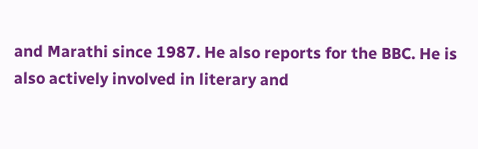and Marathi since 1987. He also reports for the BBC. He is also actively involved in literary and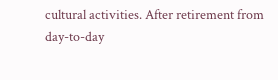cultural activities. After retirement from day-to-day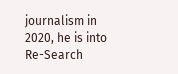journalism in 2020, he is into Re-Search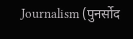Journalism (पुनर्सोद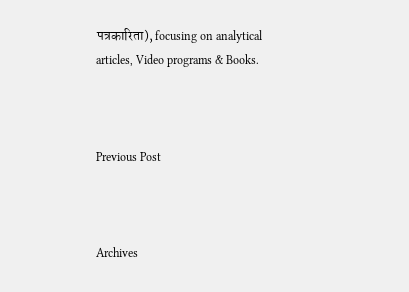पत्रकारिता), focusing on analytical articles, Video programs & Books.



Previous Post



Archives